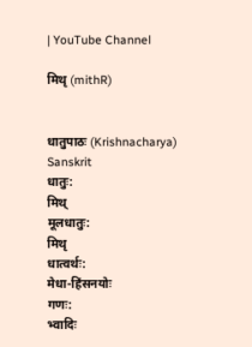| YouTube Channel

मिथृ (mithR)


धातुपाठः (Krishnacharya)
Sanskrit
धातुः:
मिथ्
मूलधातुः:
मिथृ
धात्वर्थः:
मेधा-हिंसनयोः
गणः:
भ्वादिः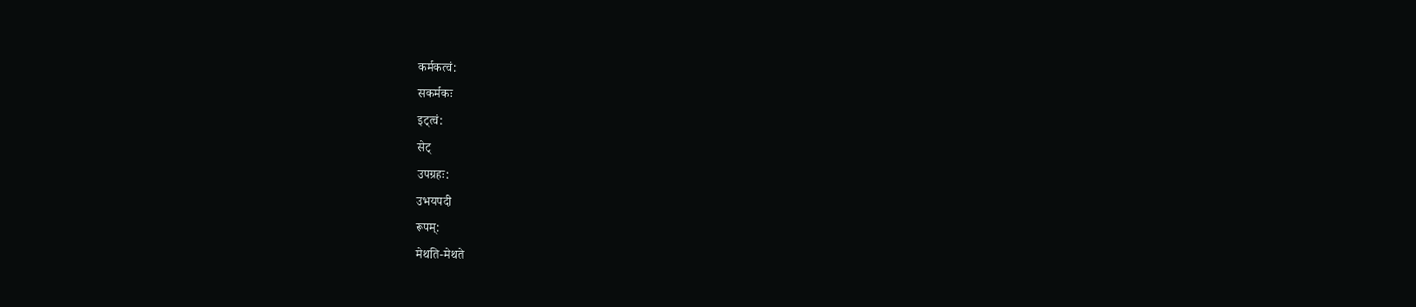कर्मकत्वं:
सकर्मकः
इट्त्वं:
सेट्
उपग्रहः:
उभयपदी
रूपम्:
मेथति-मेथते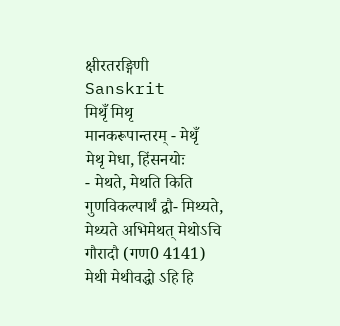क्षीरतरङ्गिणी
Sanskrit
मिथृँ मिथृ
मानकरूपान्तरम् - मेथृँ
मेथृ मेधा, हिंसनयोः
- मेथते, मेथति किति गुणविकल्पार्थं द्वौ- मिथ्यते, मेथ्यते अभिमेथत् मेथोऽचि गौरादौ (गण0 4141) मेथी मेथीवद्धो ऽहि हि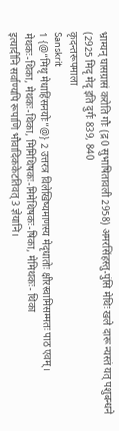भ्राम्यन् घासग्रासं करोति गौः (द्र0 सुभाषितावली 2958) अमरसिंहस्तु-पुंसि मेथिः खले दारू न्यस्तं यत् पशुबन्धने (2925 मिदृ मेदृ इति दुर्गः 839, 840
कृदन्तरूपमाला
Sanskrit
1 {@“मिथृ मेधाहिंसनयोः”@} 2 उत्तरत्र विलेखिष्यमाणस्य मेदृधातोः क्षीरस्वामिसम्मतः पाठ एवम्।
मेथकः-थिका, मेथकः-थिका, मिमिथिषकः-मिमेथिषकः-षिका, मेमिथकः- थिका
इत्यादीनि सर्वाण्यपि रूपाणि भौवादिककेटतिवत् 3 ज्ञेयानि।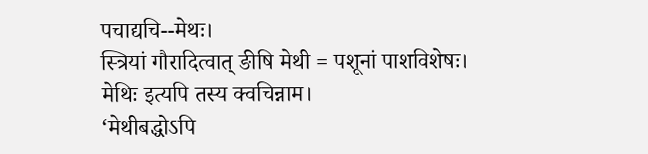पचाद्यचि--मेथः।
स्त्रियां गौरादित्वात् ङीषि मेथी = पशूनां पाशविशेषः।
मेथिः इत्यपि तस्य क्वचिन्नाम।
‘मेथीबद्धोऽपि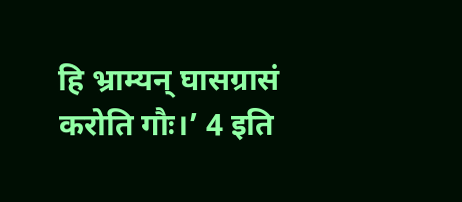हि भ्राम्यन् घासग्रासं करोति गौः।’ 4 इति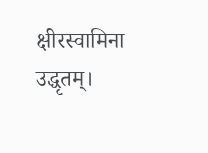क्षीरस्वामिना उद्धृतम्।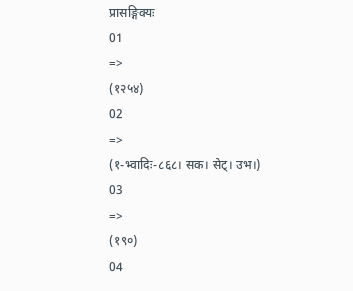प्रासङ्गिक्यः
01
=>
(१२५४)
02
=>
(१-भ्वादिः-८६८। सक। सेट्। उभ।)
03
=>
(१९०)
04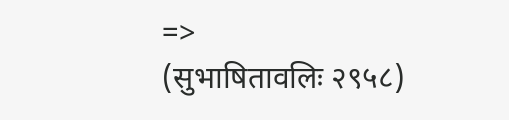=>
(सुभाषितावलिः २९५८)